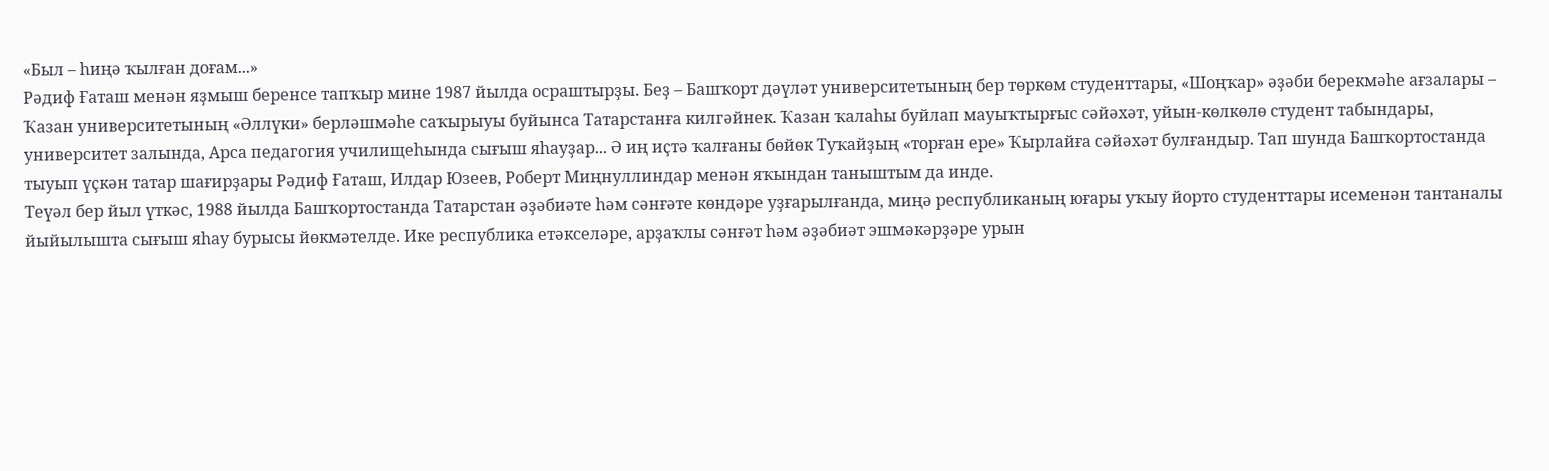«Был – һиңә ҡылған доғам...»
Рәдиф Ғаташ менән яҙмыш беренсе тапҡыр мине 1987 йылда осраштырҙы. Беҙ – Башҡорт дәүләт университетының бер төркөм студенттары, «Шоңҡар» әҙәби берекмәһе ағзалары – Ҡазан университетының «Әллүки» берләшмәһе саҡырыуы буйынса Татарстанға килгәйнек. Ҡазан ҡалаһы буйлап мауыҡтырғыс сәйәхәт, уйын-көлкөлө студент табындары, университет залында, Арса педагогия училищеһында сығыш яһауҙар... Ә иң иҫтә ҡалғаны бөйөк Туҡайҙың «торған ере» Ҡырлайға сәйәхәт булғандыр. Тап шунда Башҡортостанда тыуып үҫкән татар шағирҙары Рәдиф Ғаташ, Илдар Юзеев, Роберт Миңнуллиндар менән яҡындан таныштым да инде.
Теүәл бер йыл үткәс, 1988 йылда Башҡортостанда Татарстан әҙәбиәте һәм сәнғәте көндәре уҙғарылғанда, миңә республиканың юғары уҡыу йорто студенттары исеменән тантаналы йыйылышта сығыш яһау бурысы йөкмәтелде. Ике республика етәкселәре, арҙаҡлы сәнғәт һәм әҙәбиәт эшмәкәрҙәре урын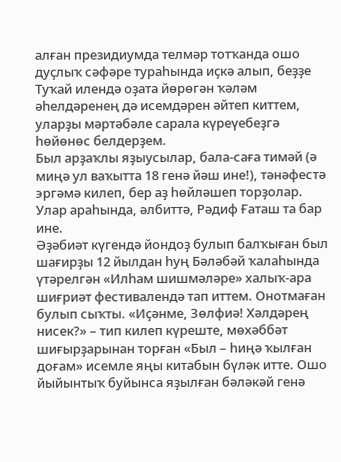алған президиумда телмәр тотҡанда ошо дуҫлыҡ сәфәре тураһында иҫкә алып, беҙҙе Туҡай илендә оҙата йөрөгән ҡәләм әһелдәренең дә исемдәрен әйтеп киттем, уларҙы мәртәбәле сарала күреүебеҙгә һөйөнөс белдерҙем.
Был арҙаҡлы яҙыусылар, бала-саға тимәй (ә миңә ул ваҡытта 18 генә йәш ине!), тәнәфестә эргәмә килеп, бер аҙ һөйләшеп торҙолар. Улар араһында, әлбиттә, Рәдиф Ғаташ та бар ине.
Әҙәбиәт күгендә йондоҙ булып балҡыған был шағирҙы 12 йылдан һуң Бәләбәй ҡалаһында үтәрелгән «Илһам шишмәләре» халыҡ-ара шиғриәт фестивалендә тап иттем. Онотмаған булып сыҡты. «Иҫәнме, Зөлфиә! Хәлдәрең нисек?» – тип килеп күреште, мөхәббәт шиғырҙарынан торған «Был – һиңә ҡылған доғам» исемле яңы китабын бүләк итте. Ошо йыйынтыҡ буйынса яҙылған бәләкәй генә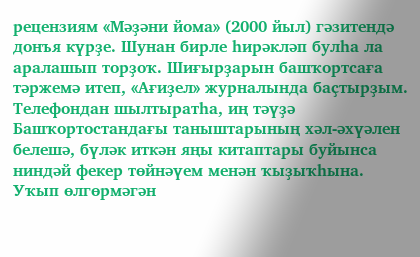рецензиям «Мәҙәни йома» (2000 йыл) гәзитендә донъя күрҙе. Шунан бирле һирәкләп булһа ла аралашып торҙоҡ. Шиғырҙарын башҡортсаға тәржемә итеп, «Ағиҙел» журналында баҫтырҙым.
Телефондан шылтыратһа, иң тәүҙә Башҡортостандағы таныштарының хәл-әхүәлен белешә, бүләк иткән яңы китаптары буйынса ниндәй фекер төйнәүем менән ҡыҙыҡһына. Уҡып өлгөрмәгән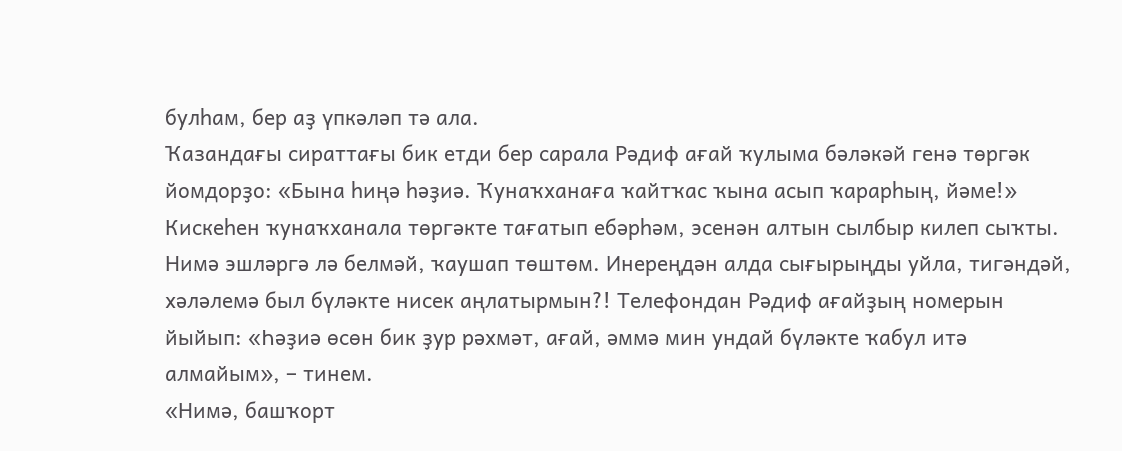булһам, бер аҙ үпкәләп тә ала.
Ҡазандағы сираттағы бик етди бер сарала Рәдиф ағай ҡулыма бәләкәй генә төргәк йомдорҙо: «Бына һиңә һәҙиә. Ҡунаҡханаға ҡайтҡас ҡына асып ҡарарһың, йәме!»
Кискеһен ҡунаҡханала төргәкте тағатып ебәрһәм, эсенән алтын сылбыр килеп сыҡты. Нимә эшләргә лә белмәй, ҡаушап төштөм. Инереңдән алда сығырыңды уйла, тигәндәй, хәләлемә был бүләкте нисек аңлатырмын?! Телефондан Рәдиф ағайҙың номерын йыйып: «Һәҙиә өсөн бик ҙур рәхмәт, ағай, әммә мин ундай бүләкте ҡабул итә алмайым», – тинем.
«Нимә, башҡорт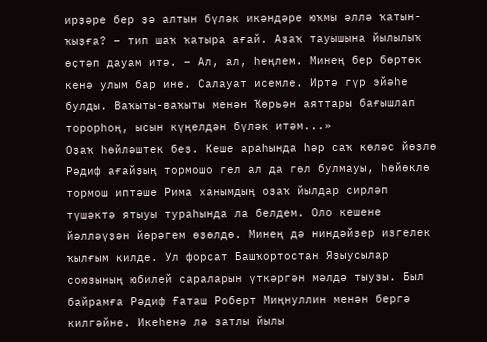ирҙәре бер ҙә алтын бүләк икәндәре юҡмы әллә ҡатын-ҡыҙға? – тип шаҡ ҡатыра ағай. Аҙаҡ тауышына йылылыҡ өҫтәп дауам итә. – Ал, ал, һеңлем. Минең бер бөртөк кенә улым бар ине. Салауат исемле. Иртә гүр эйәһе булды. Ваҡыты-ваҡыты менән Ҡөрьән аяттары бағышлап торорһоң, ысын күңелдән бүләк итәм...»
Оҙаҡ һөйләштек беҙ. Кеше араһында һәр саҡ көләс йөҙлө Рәдиф ағайҙың тормошо гел ал да гөл булмауы, һөйөклө тормош иптәше Рима ханымдың оҙаҡ йылдар сирләп түшәктә ятыуы тураһында ла белдем. Оло кешене йәлләүҙән йөрәгем өҙөлдө. Минең дә ниндәйҙер изгелек ҡылғым килде. Ул форсат Башҡортостан Яҙыусылар союзының юбилей сараларын үткәргән мәлдә тыуҙы. Был байрамға Рәдиф Ғаташ Роберт Миңнуллин менән бергә килгәйне. Икеһенә лә затлы йылы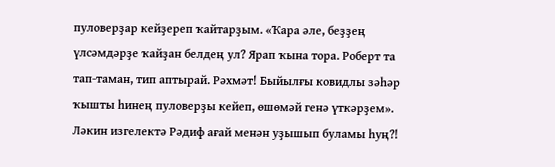пуловерҙар кейҙереп ҡайтарҙым. «Ҡара әле, беҙҙең үлсәмдәрҙе ҡайҙан белдең ул? Ярап ҡына тора. Роберт та тап-таман, тип аптырай. Рәхмәт! Быйылғы ковидлы зәһәр ҡышты һинең пуловерҙы кейеп, өшөмәй генә үткәрҙем».
Ләкин изгелектә Рәдиф ағай менән уҙышып буламы һуң?!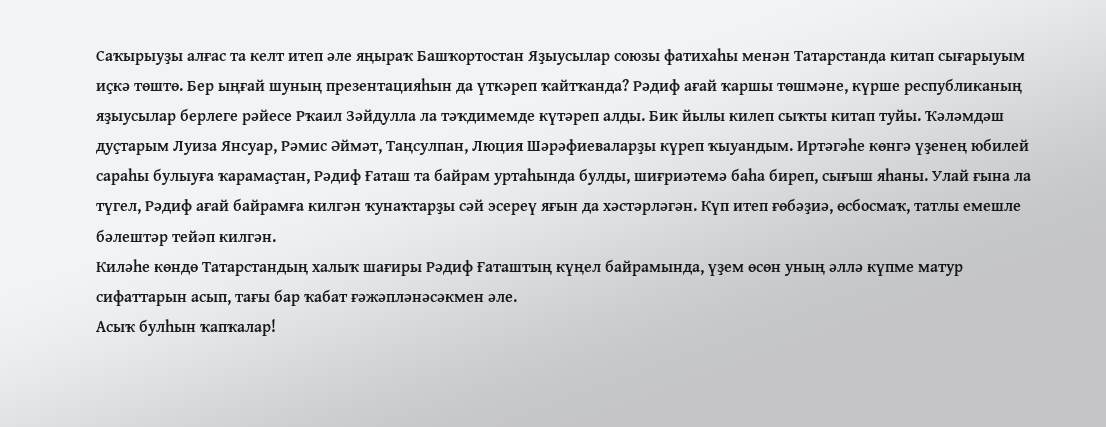Саҡырыуҙы алғас та келт итеп әле яңыраҡ Башҡортостан Яҙыусылар союзы фатихаһы менән Татарстанда китап сығарыуым иҫкә төштө. Бер ыңғай шуның презентацияһын да үткәреп ҡайтҡанда? Рәдиф ағай ҡаршы төшмәне, күрше республиканың яҙыусылар берлеге рәйесе Рҡаил Зәйдулла ла тәҡдимемде күтәреп алды. Бик йылы килеп сыҡты китап туйы. Ҡәләмдәш дуҫтарым Луиза Янсуар, Рәмис Әймәт, Таңсулпан, Люция Шәрәфиеваларҙы күреп ҡыуандым. Иртәгәһе көнгә үҙенең юбилей сараһы булыуға ҡарамаҫтан, Рәдиф Ғаташ та байрам уртаһында булды, шиғриәтемә баһа биреп, сығыш яһаны. Улай ғына ла түгел, Рәдиф ағай байрамға килгән ҡунаҡтарҙы сәй эсереү яғын да хәстәрләгән. Күп итеп ғөбәҙиә, өсбосмаҡ, татлы емешле бәлештәр тейәп килгән.
Киләһе көндө Татарстандың халыҡ шағиры Рәдиф Ғаташтың күңел байрамында, үҙем өсөн уның әллә күпме матур сифаттарын асып, тағы бар ҡабат ғәжәпләнәсәкмен әле.
Асыҡ булһын ҡапҡалар!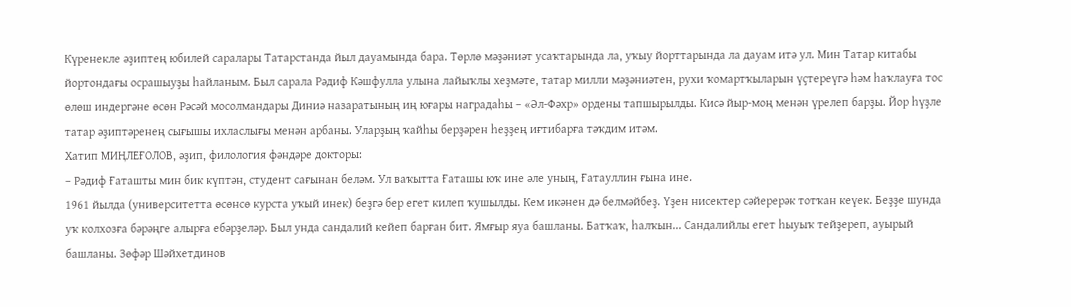Күренекле әҙиптең юбилей саралары Татарстанда йыл дауамында бара. Төрлө мәҙәниәт усаҡтарында ла, уҡыу йорттарында ла дауам итә ул. Мин Татар китабы йортондағы осрашыуҙы һайланым. Был сарала Рәдиф Кәшфулла улына лайыҡлы хеҙмәте, татар милли мәҙәниәтен, рухи ҡомартҡыларын үҫтереүгә һәм һаҡлауға тос өлөш индергәне өсөн Рәсәй мосолмандары Диниә назаратының иң юғары наградаһы – «Әл-Фәхр» ордены тапшырылды. Кисә йыр-моң менән үрелеп барҙы. Йор һүҙле татар әҙиптәренең сығышы ихласлығы менән арбаны. Уларҙың ҡайһы берҙәрен һеҙҙең иғтибарға тәҡдим итәм.
Хатип МИҢЛЕҒОЛОВ, әҙип, филология фәндәре докторы:
– Рәдиф Ғаташты мин бик күптән, студент сағынан беләм. Ул ваҡытта Ғаташы юҡ ине әле уның, Ғатауллин ғына ине.
1961 йылда (университетта өсөнсө курста уҡый инек) беҙгә бер егет килеп ҡушылды. Кем икәнен дә белмәйбеҙ. Үҙен нисектер сәйерерәк тотҡан кеүек. Беҙҙе шунда уҡ колхозға бәрәңге алырға ебәрҙеләр. Был унда сандалий кейеп барған бит. Ямғыр яуа башланы. Батҡаҡ, һалҡын... Сандалийлы егет һыуыҡ тейҙереп, ауырый башланы. Зөфәр Шәйхетдинов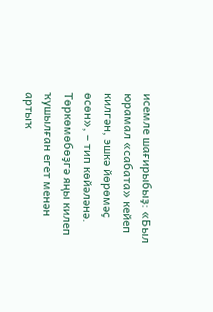исемле шағирыбыҙ: «Был юрамал «сабата» кейеп килгән, эшкә йөрөмәҫ өсөн», – тип көйәләнә. Төркөмөбөҙгә яңы килеп ҡушылған егет менән артыҡ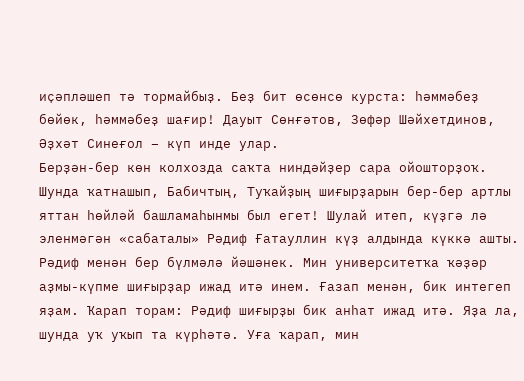иҫәпләшеп тә тормайбыҙ. Беҙ бит өсөнсө курста: һәммәбеҙ бөйөк, һәммәбеҙ шағир! Дауыт Сөнғәтов, Зөфәр Шәйхетдинов, Әҙхәт Синеғол – күп инде улар.
Берҙән-бер көн колхозда саҡта ниндәйҙер сара ойошторҙоҡ. Шунда ҡатнашып, Бабичтың, Туҡайҙың шиғырҙарын бер-бер артлы яттан һөйләй башламаһынмы был егет! Шулай итеп, күҙгә лә эленмәгән «сабаталы» Рәдиф Ғатауллин күҙ алдында күккә ашты.
Рәдиф менән бер бүлмәлә йәшәнек. Мин университетҡа ҡәҙәр аҙмы-күпме шиғырҙар ижад итә инем. Ғазап менән, бик интегеп яҙам. Ҡарап торам: Рәдиф шиғырҙы бик анһат ижад итә. Яҙа ла, шунда уҡ уҡып та күрһәтә. Уға ҡарап, мин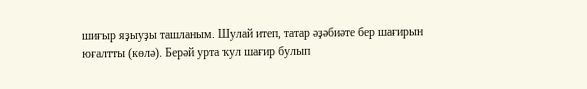шиғыр яҙыуҙы ташланым. Шулай итеп, татар әҙәбиәте бер шағирын юғалтты (көлә). Берәй урта ҡул шағир булып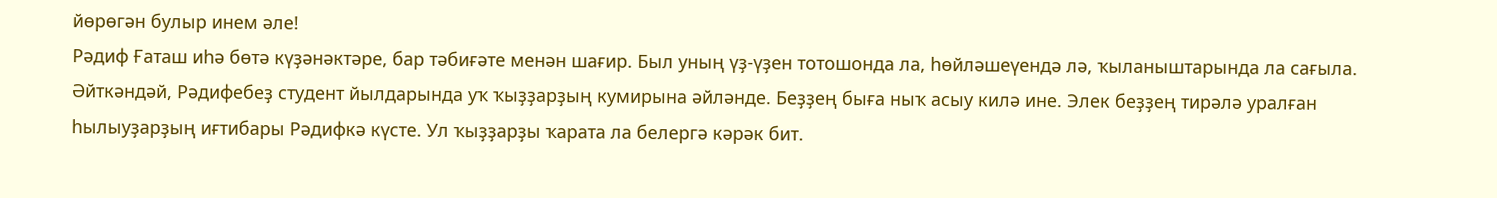йөрөгән булыр инем әле!
Рәдиф Ғаташ иһә бөтә күҙәнәктәре, бар тәбиғәте менән шағир. Был уның үҙ-үҙен тотошонда ла, һөйләшеүендә лә, ҡыланыштарында ла сағыла. Әйткәндәй, Рәдифебеҙ студент йылдарында уҡ ҡыҙҙарҙың кумирына әйләнде. Беҙҙең быға ныҡ асыу килә ине. Элек беҙҙең тирәлә уралған һылыуҙарҙың иғтибары Рәдифкә күсте. Ул ҡыҙҙарҙы ҡарата ла белергә кәрәк бит.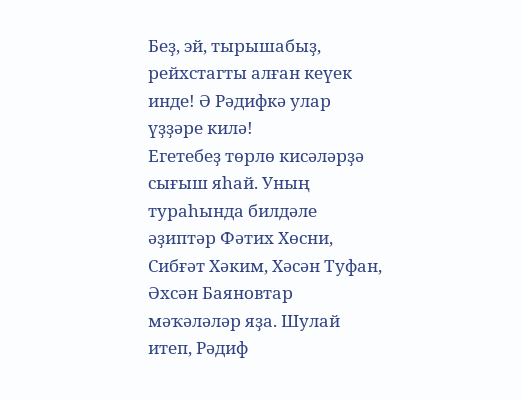Беҙ, эй, тырышабыҙ, рейхстагты алған кеүек инде! Ә Рәдифкә улар үҙҙәре килә!
Егетебеҙ төрлө кисәләрҙә сығыш яһай. Уның тураһында билдәле әҙиптәр Фәтих Хөсни, Сибғәт Хәким, Хәсән Туфан, Әхсән Баяновтар мәҡәләләр яҙа. Шулай итеп, Рәдиф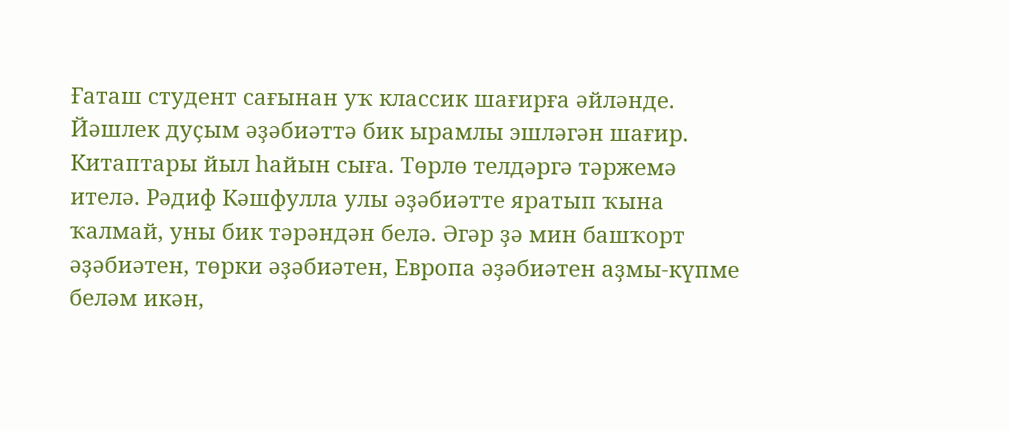Ғаташ студент сағынан уҡ классик шағирға әйләнде.
Йәшлек дуҫым әҙәбиәттә бик ырамлы эшләгән шағир. Китаптары йыл һайын сыға. Төрлө телдәргә тәржемә ителә. Рәдиф Кәшфулла улы әҙәбиәтте яратып ҡына ҡалмай, уны бик тәрәндән белә. Әгәр ҙә мин башҡорт әҙәбиәтен, төрки әҙәбиәтен, Европа әҙәбиәтен аҙмы-күпме беләм икән,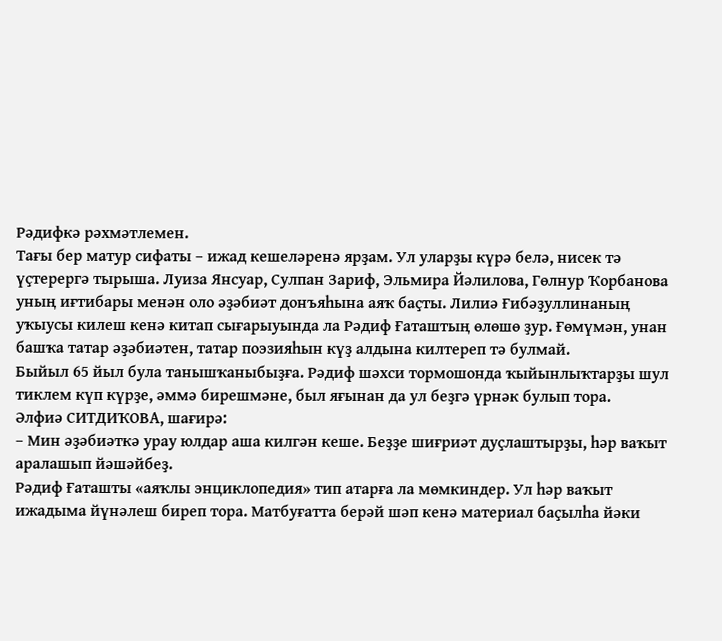Рәдифкә рәхмәтлемен.
Тағы бер матур сифаты – ижад кешеләренә ярҙам. Ул уларҙы күрә белә, нисек тә үҫтерергә тырыша. Луиза Янсуар, Сулпан Зариф, Эльмира Йәлилова, Гөлнур Ҡорбанова уның иғтибары менән оло әҙәбиәт донъяһына аяҡ баҫты. Лилиә Ғибәҙуллинаның уҡыусы килеш кенә китап сығарыуында ла Рәдиф Ғаташтың өлөшө ҙур. Ғөмүмән, унан башҡа татар әҙәбиәтен, татар поэзияһын күҙ алдына килтереп тә булмай.
Быйыл 65 йыл була танышҡаныбыҙға. Рәдиф шәхси тормошонда ҡыйынлыҡтарҙы шул тиклем күп күрҙе, әммә бирешмәне, был яғынан да ул беҙгә үрнәк булып тора.
Әлфиә СИТДИҠОВА, шағирә:
– Мин әҙәбиәткә урау юлдар аша килгән кеше. Беҙҙе шиғриәт дуҫлаштырҙы, һәр ваҡыт аралашып йәшәйбеҙ.
Рәдиф Ғаташты «аяҡлы энциклопедия» тип атарға ла мөмкиндер. Ул һәр ваҡыт ижадыма йүнәлеш биреп тора. Матбуғатта берәй шәп кенә материал баҫылһа йәки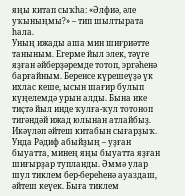яңы китап сыҡһа: «Әлфиә, әле уҡыныңмы?» – тип шылтырата һала.
Уның ижады аша мин шиғриәтте таныным. Егерме йыл элек, тәүге яҙған әйберҙәремде тотоп, эргәһенә барғайным. Беренсе күрешеүҙә үк ихлас кеше, ысын шағир булып күңелемдә урын алды. Бына ике тиҫтә йыл инде ҡулға-ҡул тотоноп тигәндәй ижад юлынан атлайбыҙ. Икәүләп әйтеш китабын сығарҙыҡ. Унда Рәдиф абыйҙың – уҙған быуатта, минең яңы быуатта яҙған шиғырҙар тупланды. Әммә улар шул тиклем бер-береһенә ауаздаш, әйтеш кеүек. Быға тиклем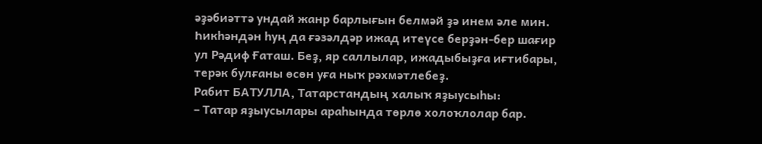әҙәбиәттә ундай жанр барлығын белмәй ҙә инем әле мин.
Һикһәндән һуң да ғәзәлдәр ижад итеүсе берҙән-бер шағир ул Рәдиф Ғаташ. Беҙ, яр саллылар, ижадыбыҙға иғтибары, терәк булғаны өсөн уға ныҡ рәхмәтлебеҙ.
Рабит БАТУЛЛА, Татарстандың халыҡ яҙыусыһы:
– Татар яҙыусылары араһында төрлө холоҡлолар бар.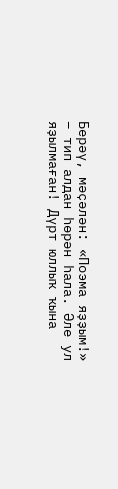Берәү, мәҫәлән: «Поэма яҙҙым!» – тип алдан һөрән һала. Әле ул яҙылмаған! Дүрт юллыҡ ҡына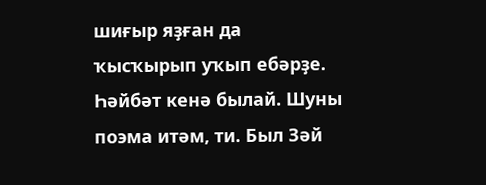шиғыр яҙған да ҡысҡырып уҡып ебәрҙе. Һәйбәт кенә былай. Шуны поэма итәм, ти. Был Зәй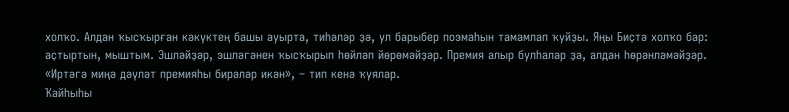холҡо. Алдан ҡысҡырған кәкүктең башы ауырта, тиһәләр ҙә, ул барыбер поэмаһын тамамлап ҡуйҙы. Яңы Биҫтә холҡо бар: аҫтыртын, мыштым. Эшләйҙәр, эшләгәнен ҡысҡырып һөйләп йөрөмәйҙәр. Премия алыр булһалар ҙа, алдан һөрәнләмәйҙәр. «Иртәгә миңә дәүләт премияһы бирәләр икән», – тип кенә ҡуялар.
Ҡайһыһы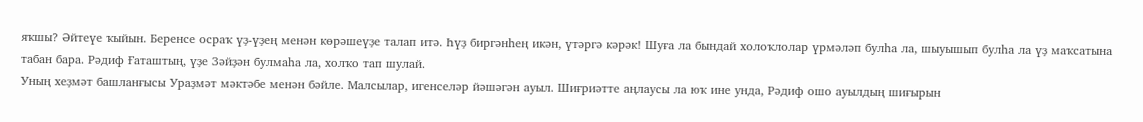яҡшы? Әйтеүе ҡыйын. Беренсе осраҡ үҙ-үҙең менән көрәшеүҙе талап итә. Һүҙ биргәнһең икән, үтәргә кәрәк! Шуға ла бындай холоҡлолар үрмәләп булһа ла, шыуышып булһа ла үҙ маҡсатына табан бара. Рәдиф Ғаташтың, үҙе Зәйҙән булмаһа ла, холҡо тап шулай.
Уның хеҙмәт башланғысы Ураҙмәт мәктәбе менән бәйле. Малсылар, игенселәр йәшәгән ауыл. Шиғриәтте аңлаусы ла юҡ ине унда, Рәдиф ошо ауылдың шиғырын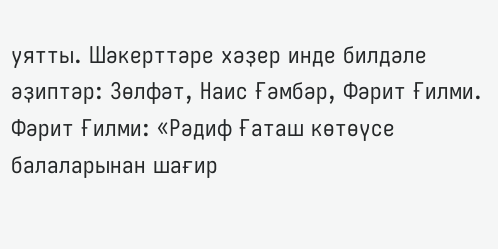уятты. Шәкерттәре хәҙер инде билдәле әҙиптәр: Зөлфәт, Наис Ғәмбәр, Фәрит Ғилми.
Фәрит Ғилми: «Рәдиф Ғаташ көтөүсе балаларынан шағир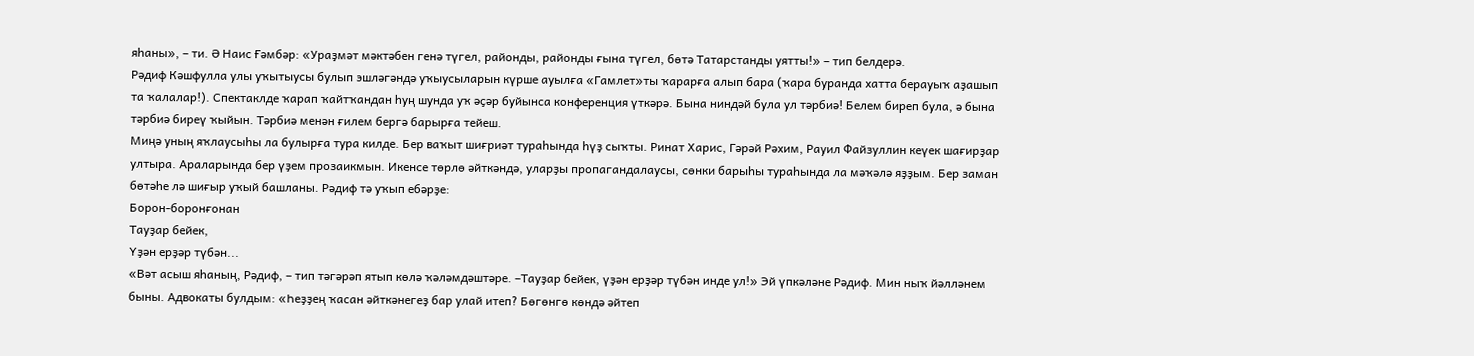яһаны», – ти. Ә Наис Ғәмбәр: «Ураҙмәт мәктәбен генә түгел, районды, районды ғына түгел, бөтә Татарстанды уятты!» – тип белдерә.
Рәдиф Кәшфулла улы уҡытыусы булып эшләгәндә уҡыусыларын күрше ауылға «Гамлет»ты ҡарарға алып бара (ҡара буранда хатта берауыҡ аҙашып та ҡалалар!). Спектаклде ҡарап ҡайтҡандан һуң шунда уҡ әҫәр буйынса конференция үткәрә. Бына ниндәй була ул тәрбиә! Белем биреп була, ә бына тәрбиә биреү ҡыйын. Тәрбиә менән ғилем бергә барырға тейеш.
Миңә уның яҡлаусыһы ла булырға тура килде. Бер ваҡыт шиғриәт тураһында һүҙ сыҡты. Ринат Харис, Гәрәй Рәхим, Рауил Файзуллин кеүек шағирҙар ултыра. Араларында бер үҙем прозаикмын. Икенсе төрлө әйткәндә, уларҙы пропагандалаусы, сөнки барыһы тураһында ла мәҡәлә яҙҙым. Бер заман бөтәһе лә шиғыр уҡый башланы. Рәдиф тә уҡып ебәрҙе:
Борон-боронғонан
Тауҙар бейек,
Үҙән ерҙәр түбән...
«Вәт асыш яһаның, Рәдиф, – тип тәгәрәп ятып көлә ҡәләмдәштәре. –Тауҙар бейек, үҙән ерҙәр түбән инде ул!» Эй үпкәләне Рәдиф. Мин ныҡ йәлләнем быны. Адвокаты булдым: «Һеҙҙең ҡасан әйткәнегеҙ бар улай итеп? Бөгөнгө көндә әйтеп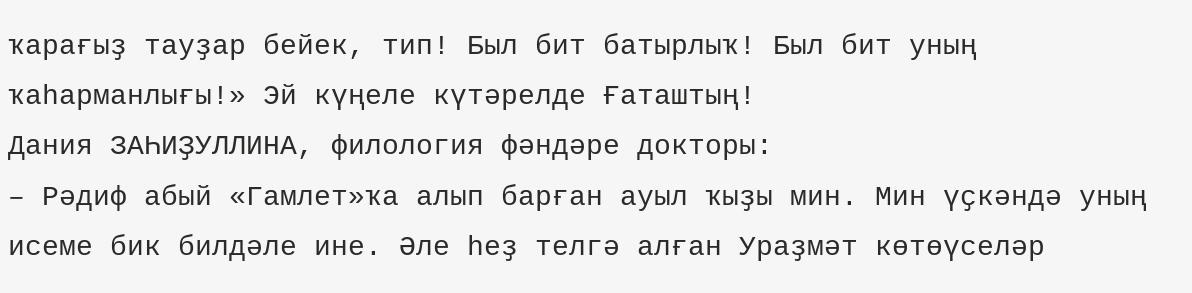ҡарағыҙ тауҙар бейек, тип! Был бит батырлыҡ! Был бит уның ҡаһарманлығы!» Эй күңеле күтәрелде Ғаташтың!
Дания ЗАҺИҘУЛЛИНА, филология фәндәре докторы:
– Рәдиф абый «Гамлет»ҡа алып барған ауыл ҡыҙы мин. Мин үҫкәндә уның исеме бик билдәле ине. Әле һеҙ телгә алған Ураҙмәт көтөүселәр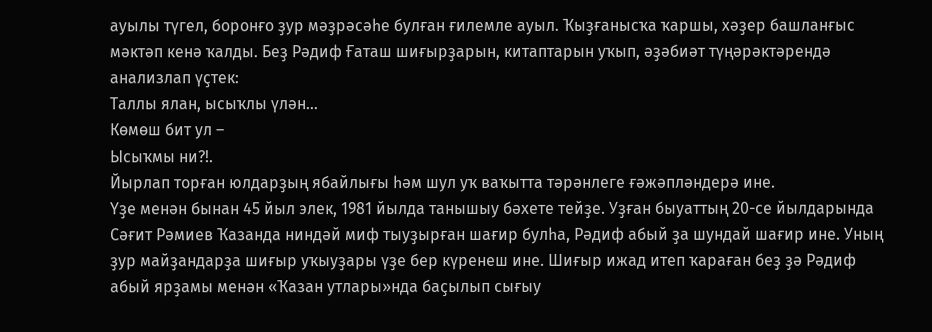ауылы түгел, боронғо ҙур мәҙрәсәһе булған ғилемле ауыл. Ҡыҙғанысҡа ҡаршы, хәҙер башланғыс мәктәп кенә ҡалды. Беҙ Рәдиф Ғаташ шиғырҙарын, китаптарын уҡып, әҙәбиәт түңәрәктәрендә анализлап үҫтек:
Таллы ялан, ысыҡлы үлән...
Көмөш бит ул –
Ысыҡмы ни?!.
Йырлап торған юлдарҙың ябайлығы һәм шул уҡ ваҡытта тәрәнлеге ғәжәпләндерә ине.
Үҙе менән бынан 45 йыл элек, 1981 йылда танышыу бәхете тейҙе. Уҙған быуаттың 20-се йылдарында Сәғит Рәмиев Ҡазанда ниндәй миф тыуҙырған шағир булһа, Рәдиф абый ҙа шундай шағир ине. Уның ҙур майҙандарҙа шиғыр уҡыуҙары үҙе бер күренеш ине. Шиғыр ижад итеп ҡараған беҙ ҙә Рәдиф абый ярҙамы менән «Ҡазан утлары»нда баҫылып сығыу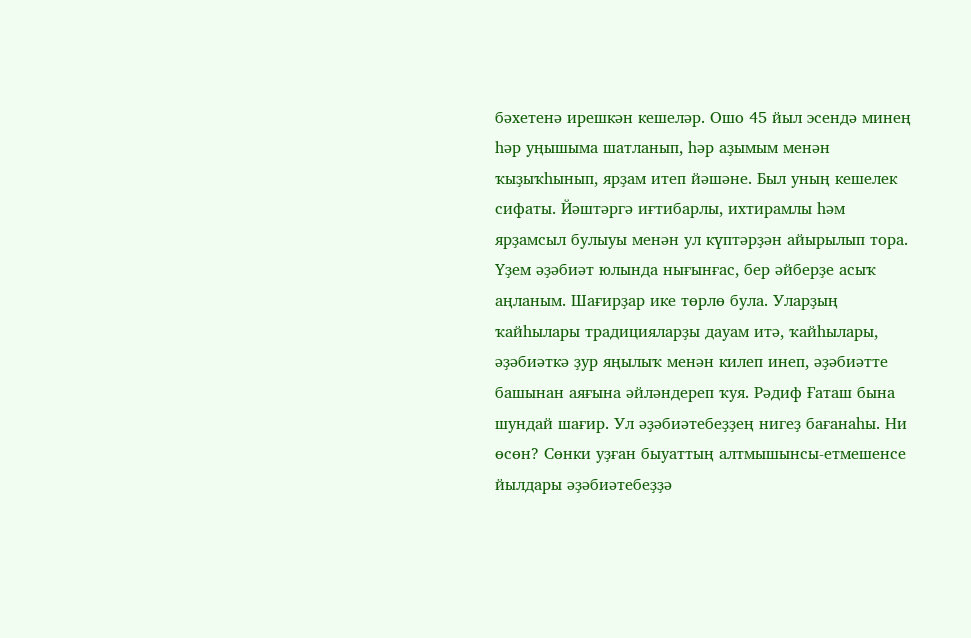бәхетенә ирешкән кешеләр. Ошо 45 йыл эсендә минең һәр уңышыма шатланып, һәр аҙымым менән ҡыҙыҡһынып, ярҙам итеп йәшәне. Был уның кешелек сифаты. Йәштәргә иғтибарлы, ихтирамлы һәм ярҙамсыл булыуы менән ул күптәрҙән айырылып тора.
Үҙем әҙәбиәт юлында нығынғас, бер әйберҙе асыҡ аңланым. Шағирҙар ике төрлө була. Уларҙың ҡайһылары традицияларҙы дауам итә, ҡайһылары, әҙәбиәткә ҙур яңылыҡ менән килеп инеп, әҙәбиәтте башынан аяғына әйләндереп ҡуя. Рәдиф Ғаташ бына шундай шағир. Ул әҙәбиәтебеҙҙең нигеҙ бағанаһы. Ни өсөн? Сөнки уҙған быуаттың алтмышынсы-етмешенсе йылдары әҙәбиәтебеҙҙә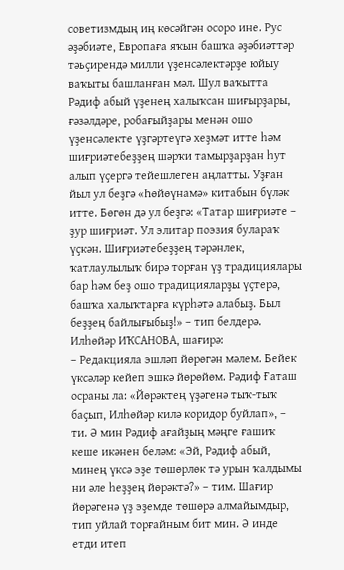советизмдың иң көсәйгән осоро ине. Рус әҙәбиәте, Европаға яҡын башҡа әҙәбиәттәр тәьҫирендә милли үҙенсәлектәрҙе юйыу ваҡыты башланған мәл. Шул ваҡытта Рәдиф абый үҙенең халыҡсан шиғырҙары, ғәзәлдәре, робағыйҙары менән ошо үҙенсәлекте үҙгәртеүгә хеҙмәт итте һәм шиғриәтебеҙҙең шәрҡи тамырҙарҙан һут алып үҫергә тейешлеген аңлатты. Уҙған йыл ул беҙгә «Һөйөүнамә» китабын бүләк итте. Бөгөн дә ул беҙгә: «Татар шиғриәте – ҙур шиғриәт. Ул элитар поэзия булараҡ үҫкән. Шиғриәтебеҙҙең тәрәнлек, ҡатлаулылыҡ бирә торған үҙ традициялары бар һәм беҙ ошо традицияларҙы үҫтерә, башҡа халыҡтарға күрһәтә алабыҙ. Был беҙҙең байлығыбыҙ!» – тип белдерә.
Илһөйәр ИҠСАНОВА, шағирә:
– Редакцияла эшләп йөрөгән мәлем. Бейек үксәләр кейеп эшкә йөрөйөм. Рәдиф Ғаташ осраны ла: «Йөрәктең үҙәгенә тыҡ-тыҡ баҫып, Илһөйәр килә коридор буйлап», – ти. Ә мин Рәдиф ағайҙың мәңге ғашиҡ кеше икәнен беләм: «Эй, Рәдиф абый, минең үксә эҙе төшөрлөк тә урын ҡалдымы ни әле һеҙҙең йөрәктә?» – тим. Шағир йөрәгенә үҙ эҙемде төшөрә алмайымдыр, тип уйлай торғайным бит мин. Ә инде етди итеп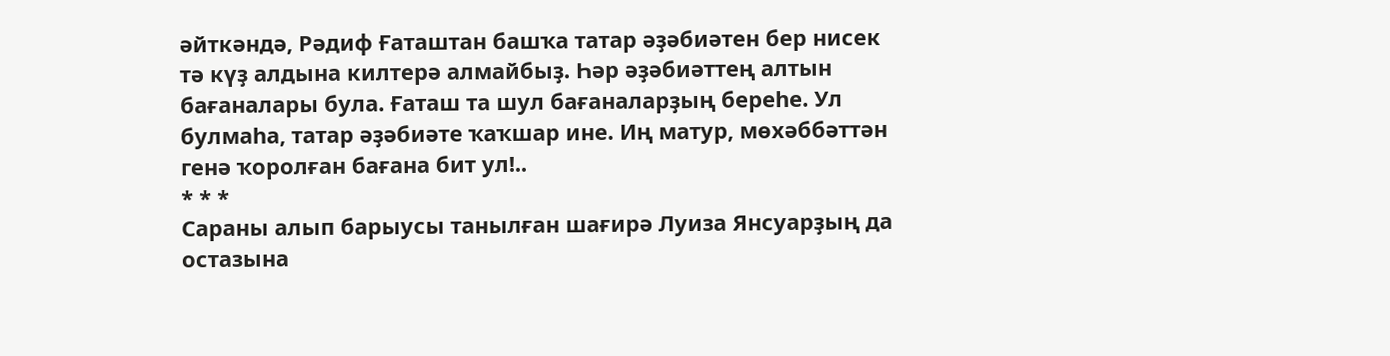әйткәндә, Рәдиф Ғаташтан башҡа татар әҙәбиәтен бер нисек тә күҙ алдына килтерә алмайбыҙ. Һәр әҙәбиәттең алтын бағаналары була. Ғаташ та шул бағаналарҙың береһе. Ул булмаһа, татар әҙәбиәте ҡаҡшар ине. Иң матур, мөхәббәттән генә ҡоролған бағана бит ул!..
* * *
Сараны алып барыусы танылған шағирә Луиза Янсуарҙың да остазына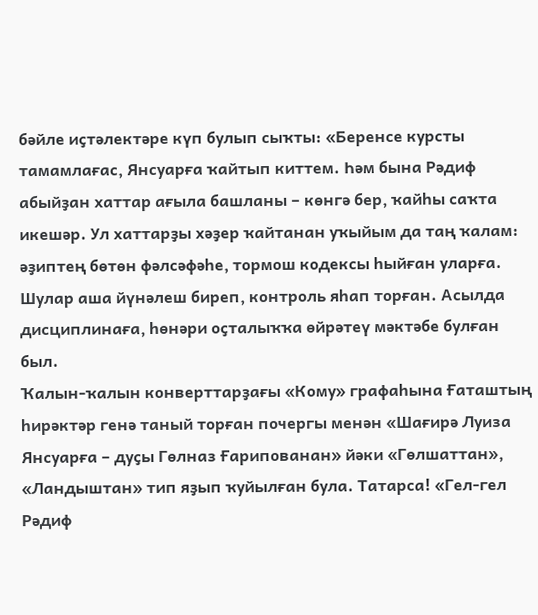бәйле иҫтәлектәре күп булып сыҡты: «Беренсе курсты тамамлағас, Янсуарға ҡайтып киттем. Һәм бына Рәдиф абыйҙан хаттар ағыла башланы – көнгә бер, ҡайһы саҡта икешәр. Ул хаттарҙы хәҙер ҡайтанан уҡыйым да таң ҡалам: әҙиптең бөтөн фәлсәфәһе, тормош кодексы һыйған уларға. Шулар аша йүнәлеш биреп, контроль яһап торған. Асылда дисциплинаға, һөнәри оҫталыҡҡа өйрәтеү мәктәбе булған был.
Ҡалын-ҡалын конверттарҙағы «Кому» графаһына Ғаташтың һирәктәр генә таный торған почергы менән «Шағирә Луиза Янсуарға – дуҫы Гөлназ Ғарипованан» йәки «Гөлшаттан», «Ландыштан» тип яҙып ҡуйылған була. Татарса! «Гел-гел Рәдиф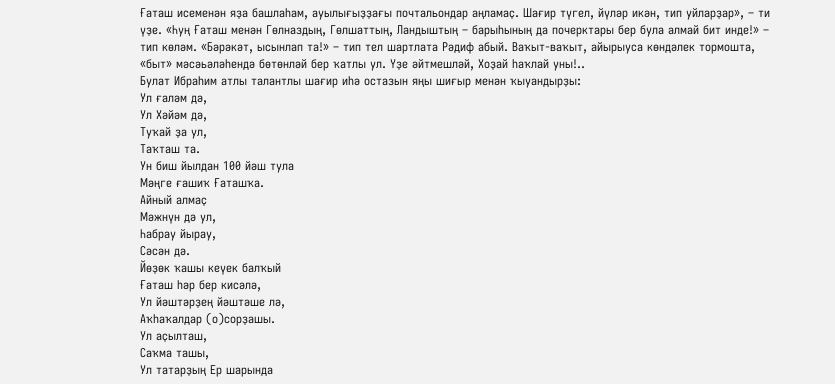Ғаташ исеменән яҙа башлаһам, ауылығыҙҙағы почтальондар аңламаҫ. Шағир түгел, йүләр икән, тип уйларҙар», – ти үҙе. «Һуң Ғаташ менән Гөлназдың, Гөлшаттың, Ландыштың – барыһының да почерктары бер була алмай бит инде!» – тип көләм. «Бәрәкәт, ысынлап та!» – тип тел шартлата Рәдиф абый. Ваҡыт-ваҡыт, айырыуса көндәлек тормошта, «быт» мәсәьәләһендә бөтөнләй бер ҡатлы ул. Үҙе әйтмешләй, Хоҙай һаҡлай уны!..
Булат Ибраһим атлы талантлы шағир иһә остазын яңы шиғыр менән ҡыуандырҙы:
Ул ғаләм дә,
Ул Хәйәм дә,
Туҡай ҙа ул,
Таҡташ та.
Ун биш йылдан 100 йәш тула
Мәңге ғашиҡ Ғаташҡа.
Айный алмаҫ
Мәжнүн дә ул,
Һабрау йырау,
Сәсән дә.
Йөҙөк ҡашы кеүек балҡый
Ғаташ һәр бер кисәлә,
Ул йәштәрҙең йәштәше лә,
Аҡһаҡалдар (о)сорҙашы.
Ул аҫылташ,
Саҡма ташы,
Ул татарҙың Ер шарында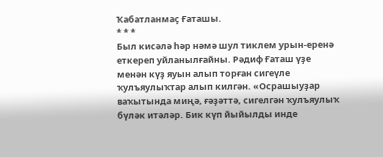Ҡабатланмаҫ Ғаташы.
* * *
Был кисәлә һәр нәмә шул тиклем урын-еренә еткереп уйланылғайны. Рәдиф Ғаташ үҙе менән күҙ яуын алып торған сигеүле ҡулъяулыҡтар алып килгән. «Осрашыуҙар ваҡытында миңә, ғәҙәттә, сигелгән ҡулъяулыҡ бүләк итәләр. Бик күп йыйылды инде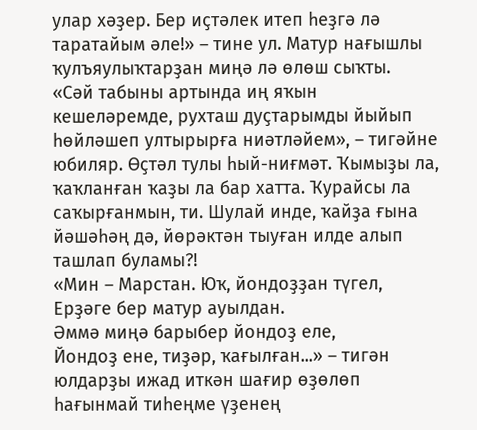улар хәҙер. Бер иҫтәлек итеп һеҙгә лә таратайым әле!» – тине ул. Матур нағышлы ҡулъяулыҡтарҙан миңә лә өлөш сыҡты.
«Сәй табыны артында иң яҡын кешеләремде, рухташ дуҫтарымды йыйып һөйләшеп ултырырға ниәтләйем», – тигәйне юбиляр. Өҫтәл тулы һый-ниғмәт. Ҡымыҙы ла, ҡаҡланған ҡаҙы ла бар хатта. Ҡурайсы ла саҡырғанмын, ти. Шулай инде, ҡайҙа ғына йәшәһәң дә, йөрәктән тыуған илде алып ташлап буламы?!
«Мин – Марстан. Юҡ, йондоҙҙан түгел,
Ерҙәге бер матур ауылдан.
Әммә миңә барыбер йондоҙ еле,
Йондоҙ ене, тиҙәр, ҡағылған...» – тигән юлдарҙы ижад иткән шағир өҙөлөп һағынмай тиһеңме үҙенең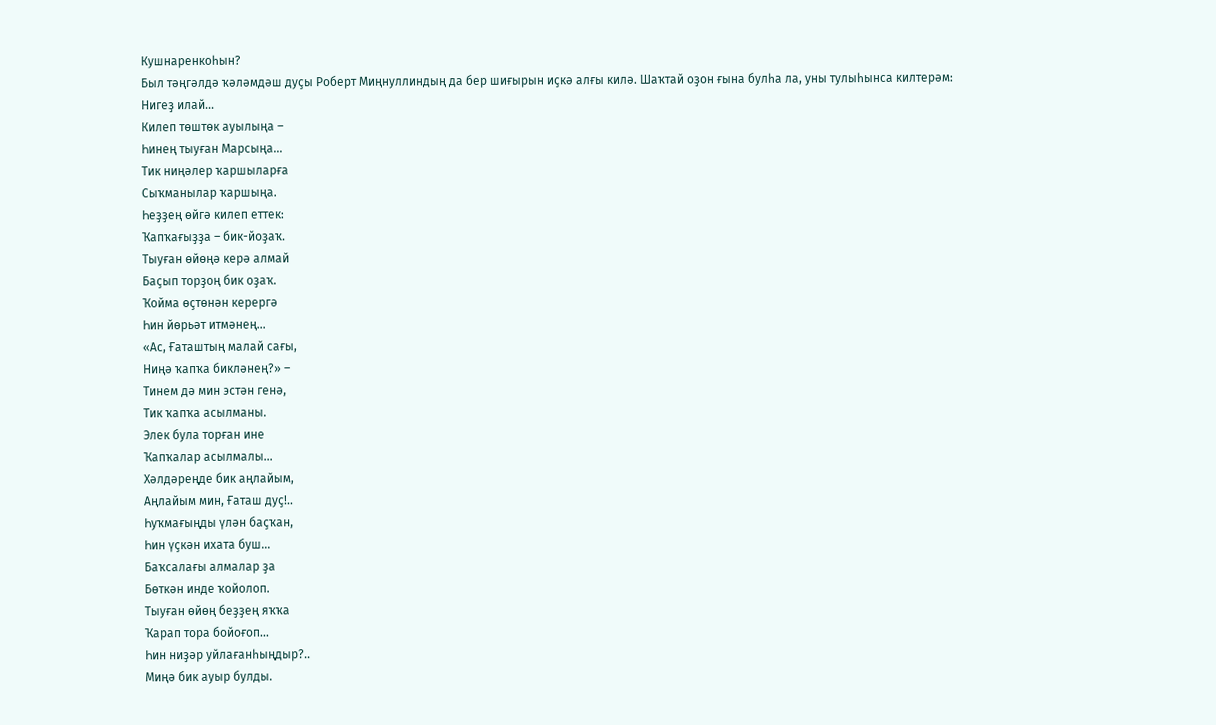Кушнаренкоһын?
Был тәңгәлдә ҡәләмдәш дуҫы Роберт Миңнуллиндың да бер шиғырын иҫкә алғы килә. Шаҡтай оҙон ғына булһа ла, уны тулыһынса килтерәм:
Нигеҙ илай...
Килеп төштөк ауылыңа –
Һинең тыуған Марсыңа...
Тик ниңәлер ҡаршыларға
Сыҡманылар ҡаршыңа.
Һеҙҙең өйгә килеп еттек:
Ҡапҡағыҙҙа – бик-йоҙаҡ.
Тыуған өйөңә керә алмай
Баҫып торҙоң бик оҙаҡ.
Ҡойма өҫтөнән керергә
Һин йөрьәт итмәнең...
«Ас, Ғаташтың малай сағы,
Ниңә ҡапҡа бикләнең?» –
Тинем дә мин эстән генә,
Тик ҡапҡа асылманы.
Элек була торған ине
Ҡапҡалар асылмалы...
Хәлдәреңде бик аңлайым,
Аңлайым мин, Ғаташ дуҫ!..
Һуҡмағыңды үлән баҫҡан,
Һин үҫкән ихата буш...
Баҡсалағы алмалар ҙа
Бөткән инде ҡойолоп.
Тыуған өйөң беҙҙең яҡҡа
Ҡарап тора бойоғоп...
Һин ниҙәр уйлағанһыңдыр?..
Миңә бик ауыр булды.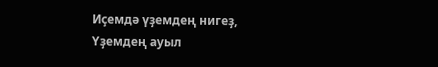Иҫемдә үҙемдең нигеҙ,
Үҙемдең ауыл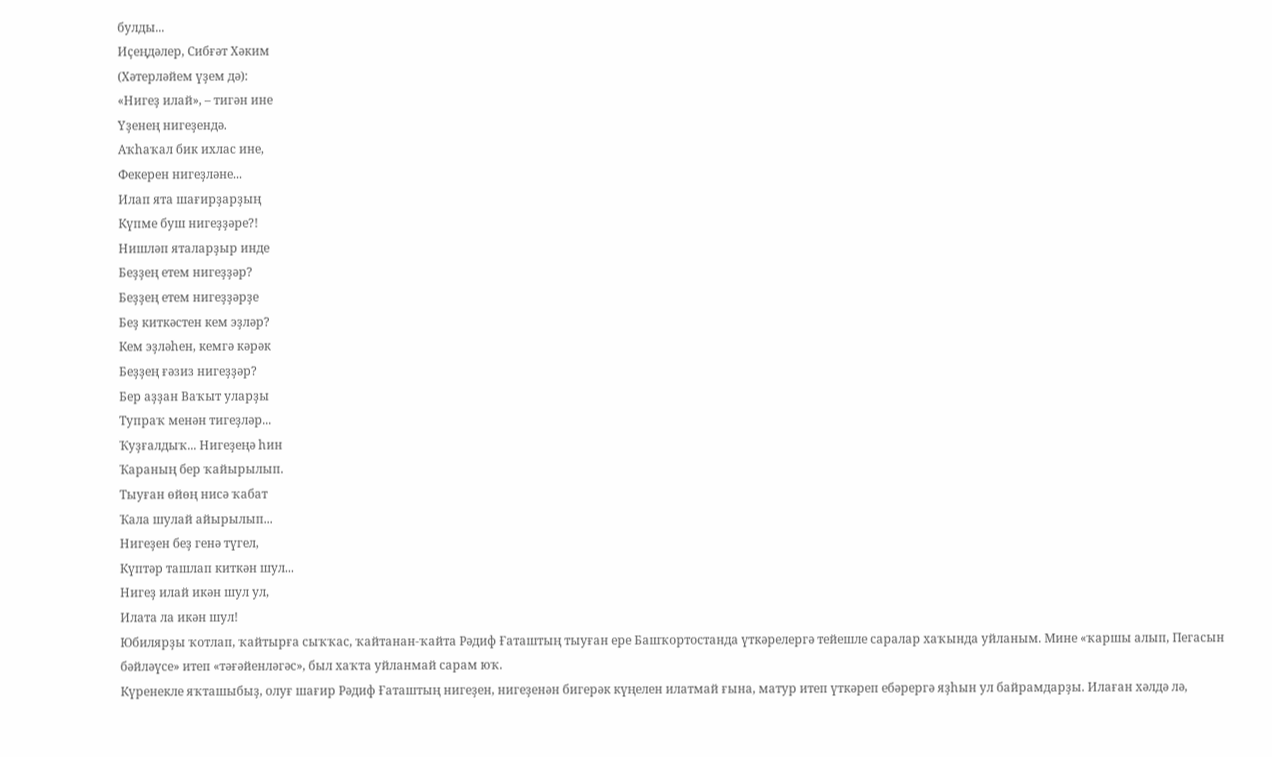булды...
Иҫеңдәлер, Сибғәт Хәким
(Хәтерләйем үҙем дә):
«Нигеҙ илай», – тигән ине
Үҙенең нигеҙендә.
Аҡһаҡал бик ихлас ине,
Фекерен нигеҙләне...
Илап ята шағирҙарҙың
Күпме буш нигеҙҙәре?!
Нишләп яталарҙыр инде
Беҙҙең етем нигеҙҙәр?
Беҙҙең етем нигеҙҙәрҙе
Беҙ киткәстен кем эҙләр?
Кем эҙләһен, кемгә кәрәк
Беҙҙең ғәзиз нигеҙҙәр?
Бер аҙҙан Ваҡыт уларҙы
Тупраҡ менән тигеҙләр...
Ҡуҙғалдыҡ... Нигеҙеңә һин
Ҡараның бер ҡайырылып.
Тыуған өйөң нисә ҡабат
Ҡала шулай айырылып...
Нигеҙен беҙ генә түгел,
Күптәр ташлап киткән шул...
Нигеҙ илай икән шул ул,
Илата ла икән шул!
Юбилярҙы ҡотлап, ҡайтырға сыҡҡас, ҡайтанан-ҡайта Рәдиф Ғаташтың тыуған ере Башҡортостанда үткәрелергә тейешле саралар хаҡында уйланым. Мине «ҡаршы алып, Пегасын бәйләүсе» итеп «тәғәйенләгәс», был хаҡта уйланмай сарам юҡ.
Күренекле яҡташыбыҙ, олуғ шағир Рәдиф Ғаташтың нигеҙен, нигеҙенән бигерәк күңелен илатмай ғына, матур итеп үткәреп ебәрергә яҙһын ул байрамдарҙы. Илаған хәлдә лә,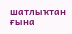шатлыҡтан ғына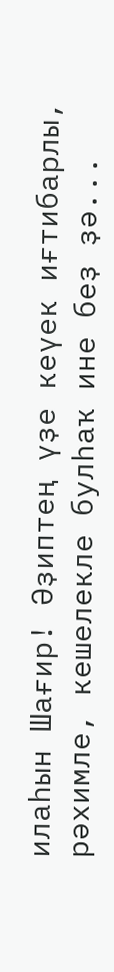илаһын Шағир! Әҙиптең үҙе кеүек иғтибарлы, рәхимле, кешелекле булһаҡ ине беҙ ҙә...